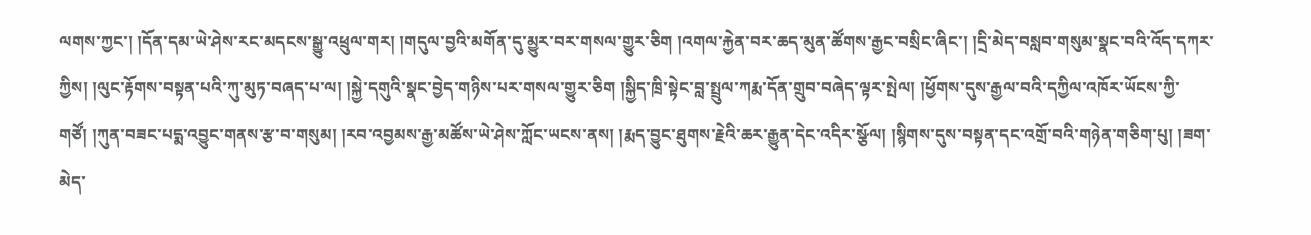ལགས་ཀྱང་། །དོན་དམ་ཡེ་ཤེས་རང་མདངས་སྒྱུ་འཕྲུལ་གར། །གདུལ་བྱའི་མགོན་དུ་མྱུར་བར་གསལ་གྱུར་ཅིག །འགལ་རྐྱེན་བར་ཆད་མུན་ཚོགས་རྒྱང་བསྲིང་ཞིང་། །དྲི་མེད་བསླབ་གསུམ་སྣང་བའི་འོད་དཀར་ཀྱིས། །ལུང་རྟོགས་བསྟན་པའི་ཀུ་མུཏ་བཞད་པ་ལ། །སྐྱེ་དགུའི་སྣང་བྱེད་གཉིས་པར་གསལ་གྱུར་ཅིག །སྐྱིད་ཁྲི་སྟེང་བླ་སྤྲུལ་ཀརྨ་དོན་གྲུབ་བཞེད་ལྟར་སྤེལ། །ཕྱོགས་དུས་རྒྱལ་བའི་དཀྱིལ་འཁོར་ཡོངས་ཀྱི་གཙོ། །ཀུན་བཟང་པདྨ་འབྱུང་གནས་རྩ་བ་གསུམ། །རབ་འབྱམས་རྒྱ་མཚོས་ཡེ་ཤེས་ཀློང་ཡངས་ནས། །རྨད་བྱུང་ཐུགས་རྗེའི་ཆར་རྒྱུན་དེང་འདིར་སྩོལ། །སྙིགས་དུས་བསྟན་དང་འགྲོ་བའི་གཉེན་གཅིག་པུ། །ཟག་མེད་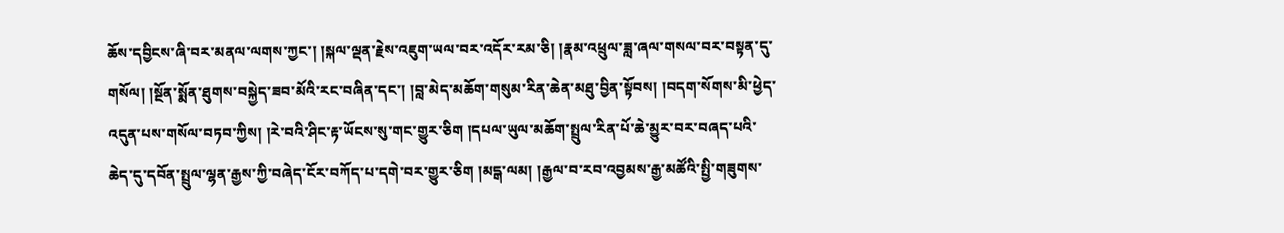ཆོས་དབྱིངས་ཞི་བར་མནལ་ལགས་ཀྱང་། །སྐལ་ལྡན་རྗེས་འཇུག་ཡལ་བར་འདོར་རམ་ཅི། །རྣམ་འཕྲུལ་ཟླ་ཞལ་གསལ་བར་བསྟན་དུ་གསོལ། །སྔོན་སྨོན་ཐུགས་བསྐྱེད་ཟབ་མོའི་རང་བཞིན་དང་། །བླ་མེད་མཆོག་གསུམ་རིན་ཆེན་མཐུ་བྱིན་སྟོབས། །བདག་སོགས་མི་ཕྱེད་འདུན་པས་གསོལ་བཏབ་ཀྱིས། །རེ་བའི་ཤིང་རྟ་ཡོངས་སུ་གང་གྱུར་ཅིག །དཔལ་ཡུལ་མཆོག་སྤྲུལ་རིན་པོ་ཆེ་མྱུར་བར་བཞད་པའི་ཆེད་དུ་དབོན་སྤྲུལ་ལྷན་རྒྱས་ཀྱི་བཞེད་ངོར་བཀོད་པ་དགེ་བར་གྱུར་ཅིག །མདྒ་ལམ། །རྒྱལ་བ་རབ་འབྱམས་རྒྱ་མཚོའི་སྤྱི་གཟུགས་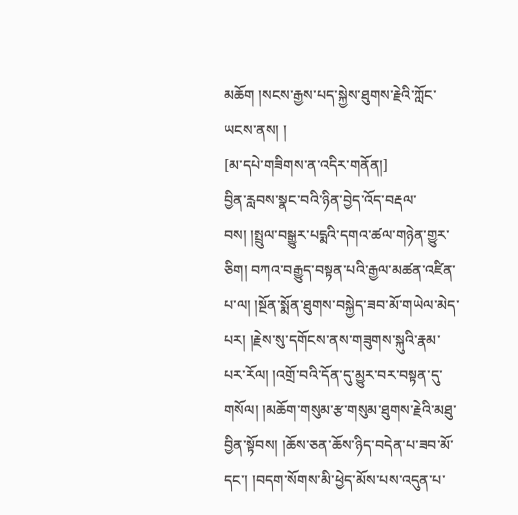མཆོག །སངས་རྒྱས་པད་སྐྱེས་ཐུགས་རྗེའི་ཀློང་ཡངས་ནས། །
[མ་དཔེ་གཟིགས་ན་འདིར་གནོན།]
བྱིན་རླབས་སྣང་བའི་ཉིན་བྱེད་འོད་བརྡལ་བས། །སྤྲུལ་བསྒྱུར་པདྨའི་དགའ་ཚལ་གཉེན་གྱུར་ཅིག། བཀའ་བརྒྱུད་བསྟན་པའི་རྒྱལ་མཚན་འཛིན་པ་ལ། །སྔོན་སྨོན་ཐུགས་བསྐྱེད་ཟབ་མོ་གཡེལ་མེད་པར། །རྗེས་སུ་དགོངས་ནས་གཟུགས་སྐུའི་རྣམ་པར་རོལ། །འགྲོ་བའི་དོན་དུ་མྱུར་བར་བསྟན་དུ་གསོལ། །མཆོག་གསུམ་རྩ་གསུམ་ཐུགས་རྗེའི་མཐུ་བྱིན་སྟོབས། །ཆོས་ཅན་ཆོས་ཉིད་བདེན་པ་ཟབ་མོ་དང་། །བདག་སོགས་མི་ཕྱེད་མོས་པས་འདུན་པ་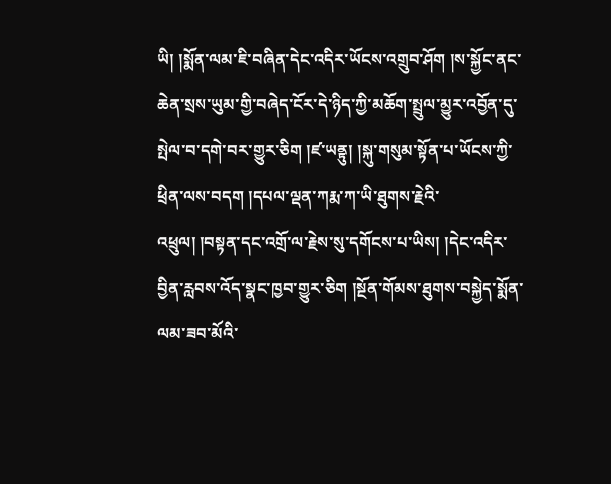ཡི། །སྨོན་ལམ་ཇི་བཞིན་དེང་འདིར་ཡོངས་འགྲུབ་ཤོག །ས་སྐྱོང་ནང་ཆེན་སྲས་ཡུམ་གྱི་བཞེད་ངོར་དེ་ཉིད་ཀྱི་མཆོག་སྤྲུལ་མྱུར་འབྱོན་དུ་སྤེལ་བ་དགེ་བར་གྱུར་ཅིག །ཛ་ཡནྟུ། །སྐུ་གསུམ་སྟོན་པ་ཡོངས་ཀྱི་ཕྲིན་ལས་བདག །དཔལ་ལྡན་ཀརྨ་ཀ་ཡི་ཐུགས་རྗེའི་འཕྲུལ། །བསྟན་དང་འགྲོ་ལ་རྗེས་སུ་དགོངས་པ་ཡིས། །དེང་འདིར་བྱིན་རླབས་འོད་སྣང་ཁྱབ་གྱུར་ཅིག །སྔོན་གོམས་ཐུགས་བསྐྱེད་སྨོན་ལམ་ཟབ་མོའི་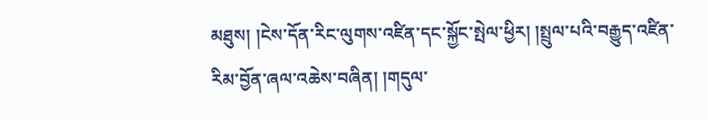མཐུས། །ངེས་དོན་རིང་ལུགས་འཛིན་དང་སྐྱོང་སྤེལ་ཕྱིར། །སྤྲུལ་པའི་བརྒྱུད་འཛིན་རིམ་བྱོན་ཞལ་འཆེས་བཞིན། །གདུལ་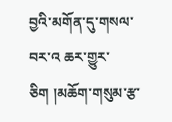བྱའི་མགོན་དུ་གསལ་བར་འ ཆར་གྱུར་ཅིག །མཆོག་གསུམ་རྩ་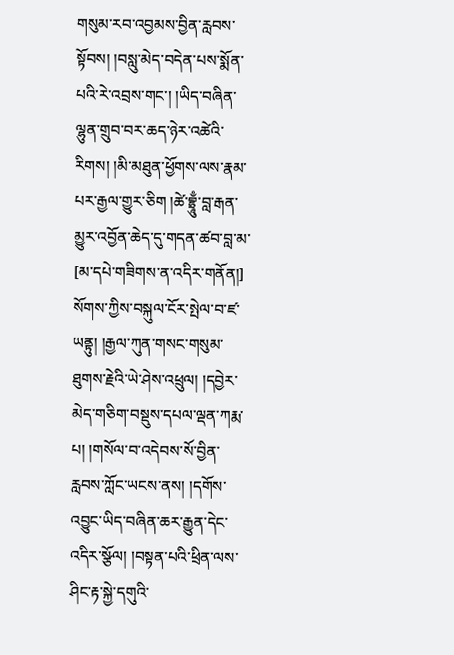གསུམ་རབ་འབྱམས་བྱིན་རླབས་སྟོབས། །བསླུ་མེད་བདེན་པས་སྨོན་པའི་རེ་འབྲས་གང་། །ཡིད་བཞིན་ལྷུན་གྲུབ་བར་ཆད་ཉེར་འཚེའི་རིགས། །མི་མཐུན་ཕྱོགས་ལས་རྣམ་པར་རྒྱལ་གྱུར་ཅིག །ཚེ་བྷྲཱུྃ་བླ་རྒན་མྱུར་འབྱོན་ཆེད་དུ་གདན་ཚབ་བླ་མ་
[མ་དཔེ་གཟིགས་ན་འདིར་གནོན།]
སོགས་ཀྱིས་བསྐུལ་ངོར་སྤེལ་བ་ཛ་ཡནྟུ། །རྒྱལ་ཀུན་གསང་གསུམ་ཐུགས་རྗེའི་ཡེ་ཤེས་འཕྲུལ། །དབྱེར་མེད་གཅིག་བསྡུས་དཔལ་ལྡན་ཀརྨ་པ། །གསོལ་བ་འདེབས་སོ་བྱིན་རླབས་ཀློང་ཡངས་ནས། །དགོས་འབྱུང་ཡིད་བཞིན་ཆར་རྒྱུན་དེང་འདིར་སྩོལ། །བསྟན་པའི་ཕྲིན་ལས་ཤིང་རྟ་སྐྱེ་དགུའི་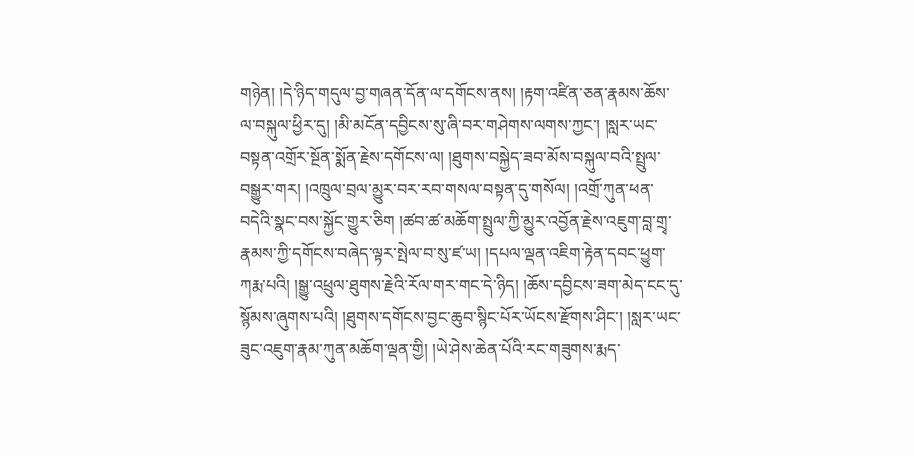གཉེན། །དེ་ཉིད་གདུལ་བྱ་གཞན་དོན་ལ་དགོངས་ནས། །རྟག་འཛིན་ཅན་རྣམས་ཆོས་ལ་བསྐུལ་ཕྱིར་དུ། །མི་མངོན་དབྱིངས་སུ་ཞི་བར་གཤེགས་ལགས་ཀྱང་། །སླར་ཡང་བསྟན་འགྲོར་སྔོན་སྨོན་རྗེས་དགོངས་ལ། །ཐུགས་བསྐྱེད་ཟབ་མོས་བསྐུལ་བའི་སྤྲུལ་བསྒྱུར་གར། །འཁྲུལ་བྲལ་མྱུར་བར་རབ་གསལ་བསྟན་དུ་གསོལ། །འགྲོ་ཀུན་ཕན་བདེའི་སྣང་བས་སྐྱོང་གྱུར་ཅིག །ཚབ་ཚ་མཆོག་སྤྲུལ་ཀྱི་མྱུར་འབྱོན་རྗེས་འཇུག་བླ་གྲྭ་རྣམས་ཀྱི་དགོངས་བཞེད་ལྟར་སྤེལ་བ་སུ་ཛ་ཡ། །དཔལ་ལྡན་འཇིག་རྟེན་དབང་ཕྱུག་ཀརྨ་པའི། །སྒྱུ་འཕྲུལ་ཐུགས་རྗེའི་རོལ་གར་གང་དེ་ཉིད། །ཆོས་དབྱིངས་ཟག་མེད་ངང་དུ་སྙོམས་ཞུགས་པའི། །ཐུགས་དགོངས་བྱང་ཆུབ་སྙིང་པོར་ཡོངས་རྫོགས་ཤིང་། །སླར་ཡང་ཟུང་འཇུག་རྣམ་ཀུན་མཆོག་ལྡན་གྱི། །ཡེ་ཤེས་ཆེན་པོའི་རང་གཟུགས་རྨད་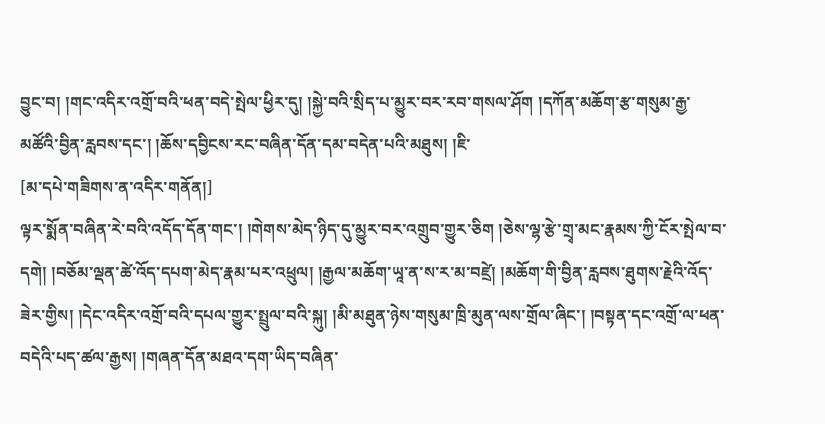བྱུང་བ། །གང་འདིར་འགྲོ་བའི་ཕན་བདེ་སྤེལ་ཕྱིར་དུ། །སྐྱེ་བའི་སྲིད་པ་མྱུར་བར་རབ་གསལ་ཤོག །དཀོན་མཆོག་རྩ་གསུམ་རྒྱ་མཚོའི་བྱིན་རླབས་དང་། །ཆོས་དབྱིངས་རང་བཞིན་དོན་དམ་བདེན་པའི་མཐུས། །ཇི་
[མ་དཔེ་གཟིགས་ན་འདིར་གནོན།]
ལྟར་སྨོན་བཞིན་རེ་བའི་འདོད་དོན་གང་། །གེགས་མེད་ཉིད་དུ་མྱུར་བར་འགྲུབ་གྱུར་ཅིག །ཅེས་ལྷ་རྩེ་གྲྭ་མང་རྣམས་ཀྱི་ངོར་སྤེལ་བ་དགེ། །བཅོམ་ལྡན་ཚེ་འོད་དཔག་མེད་རྣམ་པར་འཕྲུལ། །རྒྱལ་མཆོག་ཡཱ་ན་ས་ར་མ་བཛྲེ། །མཆོག་གི་བྱིན་རླབས་ཐུགས་རྗེའི་འོད་ཟེར་གྱིས། །དེང་འདིར་འགྲོ་བའི་དཔལ་གྱུར་སྤྲུལ་བའི་སྐུ། །མི་མཐུན་ཉེས་གསུམ་ཁྲི་མུན་ལས་གྲོལ་ཞིང་། །བསྟན་དང་འགྲོ་ལ་ཕན་བདེའི་པད་ཚལ་རྒྱས། །གཞན་དོན་མཐའ་དག་ཡིད་བཞིན་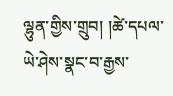ལྷུན་གྱིས་གྲུབ། །ཚེ་དཔལ་ཡེ་ཤེས་སྣང་བ་རྒྱས་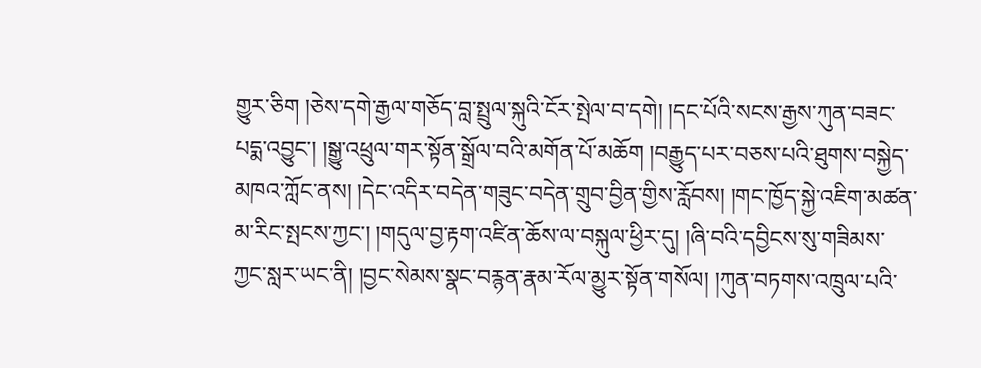གྱུར་ཅིག །ཅེས་དགེ་རྒྱལ་གཅོད་བླ་སྤྲུལ་སྐུའི་ངོར་སྤེལ་བ་དགེ། །དང་པོའི་སངས་རྒྱས་ཀུན་བཟང་པདྨ་འབྱུང་། །སྒྱུ་འཕྲུལ་གར་སྟོན་སྒྲོལ་བའི་མགོན་པོ་མཆོག །བརྒྱུད་པར་བཅས་པའི་ཐུགས་བསྐྱེད་མཁའ་ཀློང་ནས། །དེང་འདིར་བདེན་གཟུང་བདེན་གྲུབ་བྱིན་གྱིས་རློབས། །གང་ཁྱོད་སྐྱེ་འཇིག་མཚན་མ་རིང་སྤངས་ཀྱང་། །གདུལ་བྱ་རྟག་འཛིན་ཆོས་ལ་བསྐུལ་ཕྱིར་དུ། །ཞི་བའི་དབྱིངས་སུ་གཟིམས་ཀྱང་སླར་ཡང་ནི། །བྱང་སེམས་སྣང་བརྙན་རྣམ་རོལ་མྱུར་སྟོན་གསོལ། །ཀུན་བཏགས་འཁྲུལ་པའི་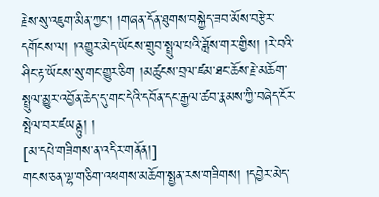རྗེས་སུ་འཇུག་མིན་ཀྱང་། །གཞན་དོན་ཐུགས་བསྐྱེད་ཟབ་མོས་བརྩེར་དགོངས་ལ། །འགྱུར་མེད་ཡོངས་གྲུབ་སྤྲུལ་པའི་ཟློས་གར་གྱིས། །རེ་བའི་ཤིང་རྟ་ཡོངས་སུ་གང་གྱུར་ཅིག །མཚུངས་བྲལ་ཛམ་ཐང་ཆོས་རྗེ་མཆོག་སྤྲུལ་མྱུར་འབྱོན་ཆེད་དུ་གང་དེའི་དབོན་དང་རྒྱལ་ཚབ་རྣམས་ཀྱི་བཞེད་ངོར་སྤེལ་བར་ཛཡནྟུ། །
[མ་དཔེ་གཟིགས་ན་འདིར་གནོན།]
གངས་ཅན་ལྷ་གཅིག་འཕགས་མཆོག་སྤྱན་རས་གཟིགས། །དབྱེར་མེད་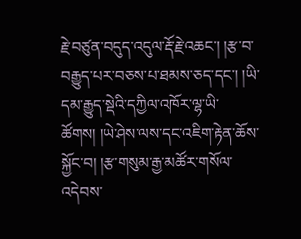རྗེ་བཙུན་བདུད་འདུལ་རྡོ་རྗེ་འཆང་། །རྩ་བ་བརྒྱུད་པར་བཅས་པ་ཐམས་ཅད་དང་། །ཡི་དམ་རྒྱུད་སྡེའི་དཀྱིལ་འཁོར་ལྷ་ཡི་ཚོགས། །ཡེ་ཤེས་ལས་དང་འཇིག་རྟེན་ཆོས་སྐྱོང་བ། །རྩ་གསུམ་རྒྱ་མཚོར་གསོལ་འདེབས་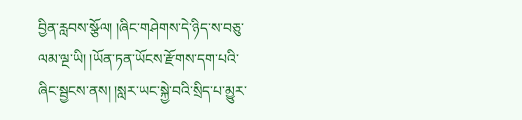བྱིན་རླབས་སྩོལ། །ཞིང་གཤེགས་དེ་ཉིད་ས་བཅུ་ལམ་ལྔ་ཡི། །ཡོན་ཏན་ཡོངས་རྫོགས་དག་པའི་ཞིང་སྦྱངས་ནས། །སླར་ཡང་སྐྱེ་བའི་སྲིད་པ་མྱུར་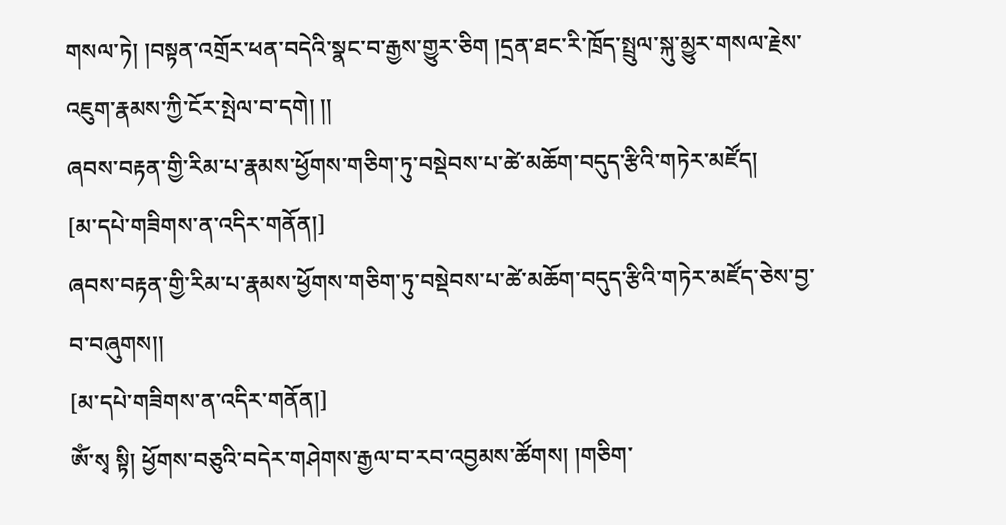གསལ་ཏེ། །བསྟན་འགྲོར་ཕན་བདེའི་སྣང་བ་རྒྱས་གྱུར་ཅིག །དྲན་ཐང་རི་ཁྲོད་སྤྲུལ་སྐུ་མྱུར་གསལ་རྗེས་འཇུག་རྣམས་ཀྱི་ངོར་སྤེལ་བ་དགེ། །།
ཞབས་བརྟན་གྱི་རིམ་པ་རྣམས་ཕྱོགས་གཅིག་ཏུ་བསྡེབས་པ་ཚེ་མཆོག་བདུད་རྩིའི་གཏེར་མཛོད།
[མ་དཔེ་གཟིགས་ན་འདིར་གནོན།]
ཞབས་བརྟན་གྱི་རིམ་པ་རྣམས་ཕྱོགས་གཅིག་ཏུ་བསྡེབས་པ་ཚེ་མཆོག་བདུད་རྩིའི་གཏེར་མཛོད་ཅེས་བྱ་བ་བཞུགས།།
[མ་དཔེ་གཟིགས་ན་འདིར་གནོན།]
ༀ་སྭ སྟི། ཕྱོགས་བཅུའི་བདེར་གཤེགས་རྒྱལ་བ་རབ་འབྱམས་ཚོགས། །གཅིག་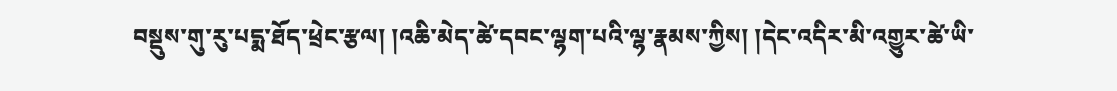བསྡུས་གུ་རུ་པདྨ་ཐོད་ཕྲེང་རྩལ། །འཆི་མེད་ཚེ་དབང་ལྷག་པའི་ལྷ་རྣམས་ཀྱིས། །དེང་འདིར་མི་འགྱུར་ཚེ་ཡི་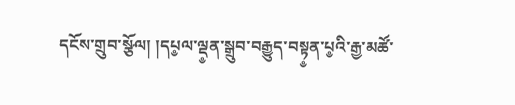དངོས་གྲུབ་སྩོལ། །དཔ༵ལ་ལྡ༵ན་སྒྲུབ་བརྒྱུད་བསྟ༵ན་པ༵འི་རྒྱ་མཚོ་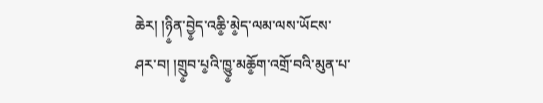ཆེར། །ཉི༵ན་བྱེ༵ད་འཆི༵་མེ༵ད་ལམ་ལས་ཡོངས་ཤར་བ། །གྲུ༵བ་པ༵འི་ཁྱུ༵་མཆོ༵ག་འགྲོ་བའི་མུན་པ་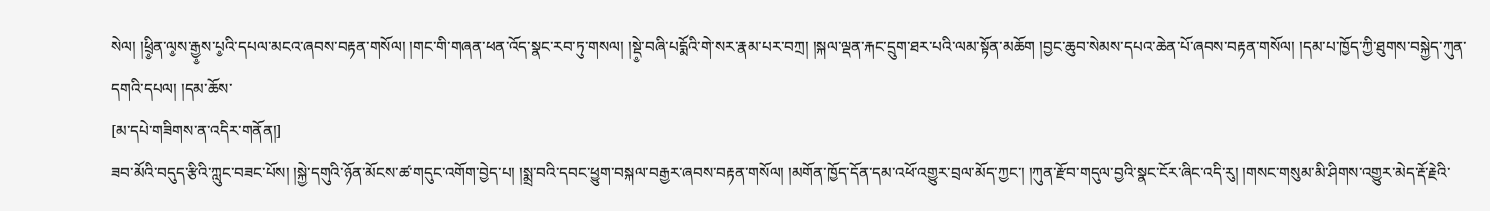སེལ། །ཕྲི༵ན་ལ༵ས་རྒྱ༵ས་པ༵འི་དཔལ་མངའ་ཞབས་བརྟན་གསོལ། །གང་གི་གཞན་ཕན་འོད་སྣང་རབ་ཏུ་གསལ། །སྡེ༵་བཞི་པདྨོའི་གེ་སར་རྣམ་པར་བཀྲ། །སྐལ་ལྡན་རྐང་དྲུག་ཐར་པའི་ལམ་སྟོན་མཆོག །བྱང་ཆུབ་སེམས་དཔའ་ཆེན་པོ་ཞབས་བརྟན་གསོལ། །དམ་པ་ཁྱོད་ཀྱི་ཐུགས་བསྐྱེད་ཀུན་དགའི་དཔལ། །དམ་ཆོས་
[མ་དཔེ་གཟིགས་ན་འདིར་གནོན།]
ཟབ་མོའི་བདུད་རྩིའི་ཀླུང་བཟང་པོས། །སྐྱེ་དགུའི་ཉོན་མོངས་ཚ་གདུང་འགོག་བྱེད་པ། །སྨྲ་བའི་དབང་ཕྱུག་བསྐལ་བརྒྱར་ཞབས་བརྟན་གསོལ། །མགོན་ཁྱོད་དོན་དམ་འཕོ་འགྱུར་བྲལ་མོད་ཀྱང་། །ཀུན་རྫོབ་གདུལ་བྱའི་སྣང་ངོར་ཞིང་འདི་རུ། །གསང་གསུམ་མི་ཤིགས་འགྱུར་མེད་རྡོ་རྗེའི་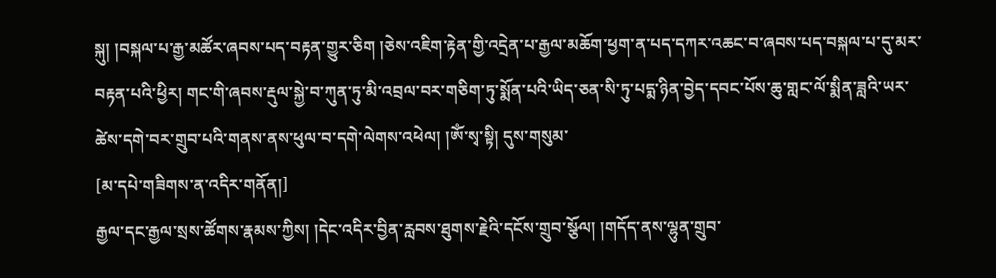སྐུ། །བསྐལ་པ་རྒྱ་མཚོར་ཞབས་པད་བརྟན་གྱུར་ཅིག །ཅེས་འཇིག་རྟེན་གྱི་འདྲེན་པ་རྒྱལ་མཆོག་ཕྱག་ན་པད་དཀར་འཆང་བ་ཞབས་པད་བསྐལ་པ་དུ་མར་བརྟན་པའི་ཕྱིར། གང་གི་ཞབས་རྡུལ་སྐྱེ་བ་ཀུན་ཏུ་མི་འབྲལ་བར་གཅིག་ཏུ་སྨོན་པའི་ཡིད་ཅན་སི་ཏུ་པདྨ་ཉིན་བྱེད་དབང་པོས་ཆུ་གླང་ལོ་སྨིན་ཟླའི་ཡར་ཚེས་དགེ་བར་གྲུབ་པའི་གནས་ནས་ཕུལ་བ་དགེ་ལེགས་འཕེལ། །ༀ་སྭ་སྟི། དུས་གསུམ་
[མ་དཔེ་གཟིགས་ན་འདིར་གནོན།]
རྒྱལ་དང་རྒྱལ་སྲས་ཚོགས་རྣམས་ཀྱིས། །དེང་འདིར་བྱིན་རླབས་ཐུགས་རྗེའི་དངོས་གྲུབ་སྩོལ། །གདོད་ནས་ལྷུན་གྲུབ་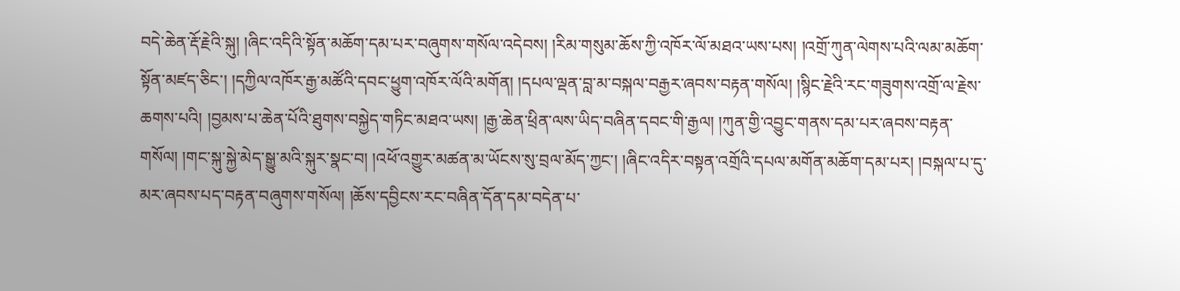བདེ་ཆེན་རྡོ་རྗེའི་སྐུ། །ཞིང་འདིའི་སྟོན་མཆོག་དམ་པར་བཞུགས་གསོལ་འདེབས། །རིམ་གསུམ་ཆོས་ཀྱི་འཁོར་ལོ་མཐའ་ཡས་པས། །འགྲོ་ཀུན་ལེགས་པའི་ལམ་མཆོག་སྟོན་མཛད་ཅིང་། །དཀྱིལ་འཁོར་རྒྱ་མཚོའི་དབང་ཕྱུག་འཁོར་ལོའི་མགོན། །དཔལ་ལྡན་བླ་མ་བསྐལ་བརྒྱར་ཞབས་བརྟན་གསོལ། །སྙིང་རྗེའི་རང་གཟུགས་འགྲོ་ལ་རྗེས་ཆགས་པའི། །བྱམས་པ་ཆེན་པོའི་ཐུགས་བསྐྱེད་གཏིང་མཐའ་ཡས། །རྒྱ་ཆེན་ཕྲིན་ལས་ཡིད་བཞིན་དབང་གི་རྒྱལ། །ཀུན་གྱི་འབྱུང་གནས་དམ་པར་ཞབས་བརྟན་གསོལ། །གང་སྐུ་སྐྱེ་མེད་སྒྱུ་མའི་སྐུར་སྣང་བ། །འཕོ་འགྱུར་མཚན་མ་ཡོངས་སུ་བྲལ་མོད་ཀྱང་། །ཞིང་འདིར་བསྟན་འགྲོའི་དཔལ་མགོན་མཆོག་དམ་པར། །བསྐལ་པ་དུ་མར་ཞབས་པད་བརྟན་བཞུགས་གསོལ། །ཆོས་དབྱིངས་རང་བཞིན་དོན་དམ་བདེན་པ་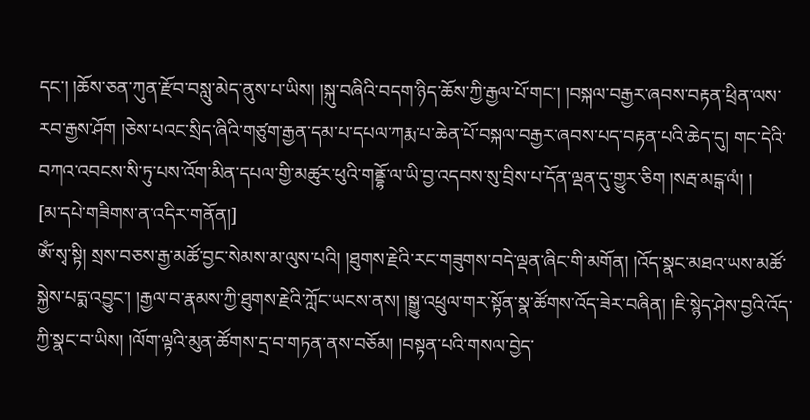དང་། །ཆོས་ཅན་ཀུན་རྫོབ་བསླུ་མེད་ནུས་པ་ཡིས། །སྐུ་བཞིའི་བདག་ཉིད་ཆོས་ཀྱི་རྒྱལ་པོ་གང་། །བསྐལ་བརྒྱར་ཞབས་བརྟན་ཕྲིན་ལས་རབ་རྒྱས་ཤོག །ཅེས་པའང་སྲིད་ཞིའི་གཙུག་རྒྱན་དམ་པ་དཔལ་ཀརྨ་པ་ཆེན་པོ་བསྐལ་བརྒྱར་ཞབས་པད་བརྟན་པའི་ཆེད་དུ། གང་དེའི་བཀའ་འབངས་སི་ཏུ་པས་འོག་མིན་དཔལ་གྱི་མཚུར་ཕུའི་གནྡྷོ་ལ་ཡི་བྱ་འདབས་སུ་བྲིས་པ་དོན་ལྡན་དུ་གྱུར་ཅིག །སརྦ་མངྒ་ལཾ། །
[མ་དཔེ་གཟིགས་ན་འདིར་གནོན།]
ༀ་སྭ་སྟི། སྲས་བཅས་རྒྱ་མཚོ་བྱང་སེམས་མ་ལུས་པའི། །ཐུགས་རྗེའི་རང་གཟུགས་བདེ་ལྡན་ཞིང་གི་མགོན། །འོད་སྣང་མཐའ་ཡས་མཚོ་སྐྱེས་པདྨ་འབྱུང་། །རྒྱལ་བ་རྣམས་ཀྱི་ཐུགས་རྗེའི་ཀློང་ཡངས་ནས། །སྒྱུ་འཕྲུལ་གར་སྟོན་སྣ་ཚོགས་འོད་ཟེར་བཞིན། །ཇི་སྙེད་ཤེས་བྱའི་འོད་ཀྱི་སྣང་བ་ཡིས། །ལོག་ལྟའི་མུན་ཚོགས་དྲ་བ་གཏན་ནས་བཅོམ། །བསྟན་པའི་གསལ་བྱེད་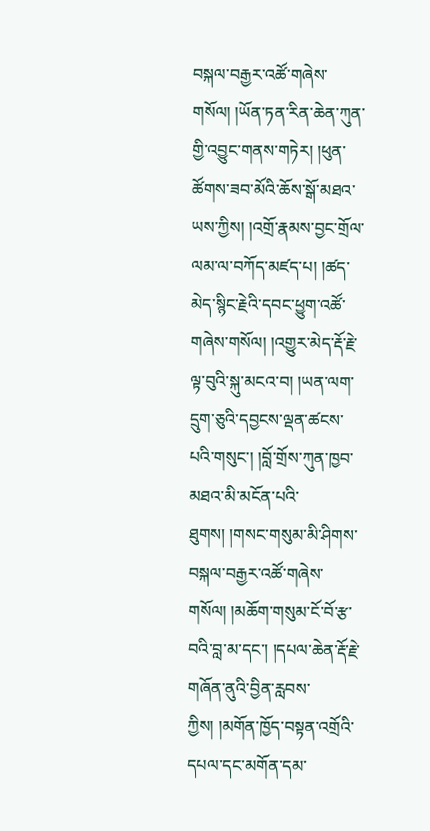བསྐལ་བརྒྱར་འཚོ་གཞེས་གསོལ། །ཡོན་ཏན་རིན་ཆེན་ཀུན་གྱི་འབྱུང་གནས་གཏེར། །ཕུན་ཚོགས་ཟབ་མོའི་ཆོས་སྒོ་མཐའ་ཡས་ཀྱིས། །འགྲོ་རྣམས་བྱང་གྲོལ་ལམ་ལ་བཀོད་མཛད་པ། །ཚད་མེད་སྙིང་རྗེའི་དབང་ཕྱུག་འཚོ་གཞེས་གསོལ། །འགྱུར་མེད་རྡོ་རྗེ་ལྟ་བུའི་སྐུ་མངའ་བ། །ཡན་ལག་དྲུག་ཅུའི་དབྱངས་ལྡན་ཚངས་པའི་གསུང་། །བློ་གྲོས་ཀུན་ཁྱབ་མཐའ་མི་མངོན་པའི་ཐུགས། །གསང་གསུམ་མི་ཤིགས་བསྐལ་བརྒྱར་འཚོ་གཞེས་གསོལ། །མཆོག་གསུམ་ངོ་བོ་རྩ་བའི་བླ་མ་དང་། །དཔལ་ཆེན་རྡོ་རྗེ་གཞོན་ནུའི་བྱིན་རླབས་ཀྱིས། །མགོན་ཁྱོད་བསྟན་འགྲོའི་དཔལ་དང་མགོན་དམ་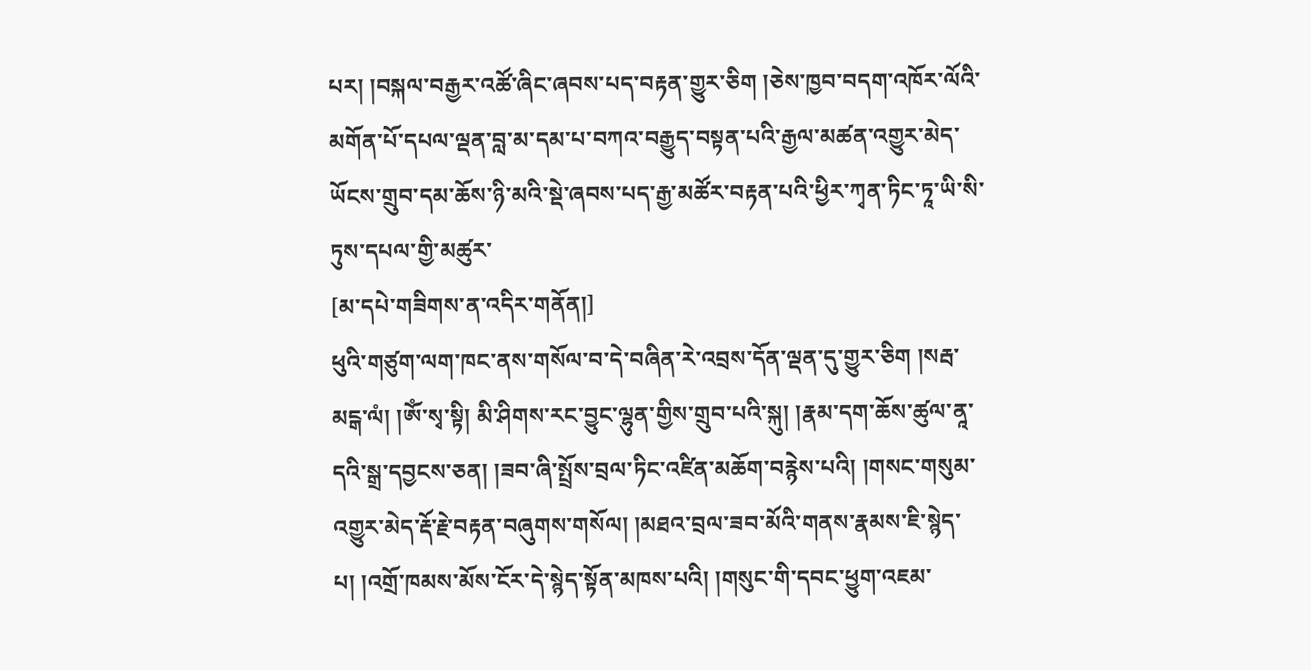པར། །བསྐལ་བརྒྱར་འཚོ་ཞིང་ཞབས་པད་བརྟན་གྱུར་ཅིག །ཅེས་ཁྱབ་བདག་འཁོར་ལོའི་མགོན་པོ་དཔལ་ལྡན་བླ་མ་དམ་པ་བཀའ་བརྒྱུད་བསྟན་པའི་རྒྱལ་མཚན་འགྱུར་མེད་ཡོངས་གྲུབ་དམ་ཆོས་ཉི་མའི་སྡེ་ཞབས་པད་རྒྱ་མཚོར་བརྟན་པའི་ཕྱིར་ཀྭན་ཏིང་ཏཱ་ཡི་སི་ཏུས་དཔལ་གྱི་མཚུར་
[མ་དཔེ་གཟིགས་ན་འདིར་གནོན།]
ཕུའི་གཙུག་ལག་ཁང་ནས་གསོལ་བ་དེ་བཞིན་རེ་འབྲས་དོན་ལྡན་དུ་གྱུར་ཅིག །སརྦ་མངྒ་ལཾ། །ༀ་སྭ་སྟི། མི་ཤིགས་རང་བྱུང་ལྷུན་གྱིས་གྲུབ་པའི་སྐུ། །རྣམ་དག་ཆོས་ཚུལ་ནཱ་དའི་སྒྲ་དབྱངས་ཅན། །ཟབ་ཞི་སྤྲོས་བྲལ་ཏིང་འཛིན་མཆོག་བརྙེས་པའི། །གསང་གསུམ་འགྱུར་མེད་རྡོ་རྗེ་བརྟན་བཞུགས་གསོལ། །མཐའ་བྲལ་ཟབ་མོའི་གནས་རྣམས་ཇི་སྙེད་པ། །འགྲོ་ཁམས་མོས་ངོར་དེ་སྙེད་སྟོན་མཁས་པའི། །གསུང་གི་དབང་ཕྱུག་འཇམ་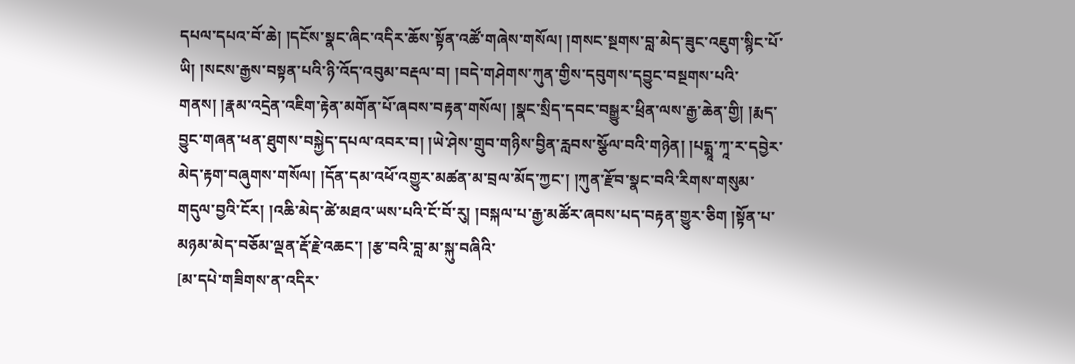དཔལ་དཔའ་བོ་ཆེ། །དངོས་སྣང་ཞིང་འདིར་ཆོས་སྟོན་འཚོ་གཞེས་གསོལ། །གསང་སྔགས་བླ་མེད་ཟུང་འཇུག་སྙིང་པོ་ཡི། །སངས་རྒྱས་བསྟན་པའི་ཉི་འོད་འབུམ་བརྡལ་བ། །བདེ་གཤེགས་ཀུན་གྱིས་དབུགས་དབྱུང་བསྔགས་པའི་གནས། །རྣམ་འདྲེན་འཇིག་རྟེན་མགོན་པོ་ཞབས་བརྟན་གསོལ། །སྣང་སྲིད་དབང་བསྒྱུར་ཕྲིན་ལས་རྒྱ་ཆེན་གྱི། །རྨད་བྱུང་གཞན་ཕན་ཐུགས་བསྐྱེད་དཔལ་འབར་བ། །ཡེ་ཤེས་གྲུབ་གཉིས་བྱིན་རླབས་སྩོལ་བའི་གཉེན། །པདྨཱ་ཀཱ་ར་དབྱེར་མེད་རྟག་བཞུགས་གསོལ། །དོན་དམ་འཕོ་འགྱུར་མཚན་མ་བྲལ་མོད་ཀྱང་། །ཀུན་རྫོབ་སྣང་བའི་རིགས་གསུམ་གདུལ་བྱའི་ངོར། །འཆི་མེད་ཚེ་མཐའ་ཡས་པའི་ངོ་བོ་རུ། །བསྐལ་པ་རྒྱ་མཚོར་ཞབས་པད་བརྟན་གྱུར་ཅིག །སྟོན་པ་མཉམ་མེད་བཅོམ་ལྡན་རྡོ་རྗེ་འཆང་། །རྩ་བའི་བླ་མ་སྐུ་བཞིའི་
[མ་དཔེ་གཟིགས་ན་འདིར་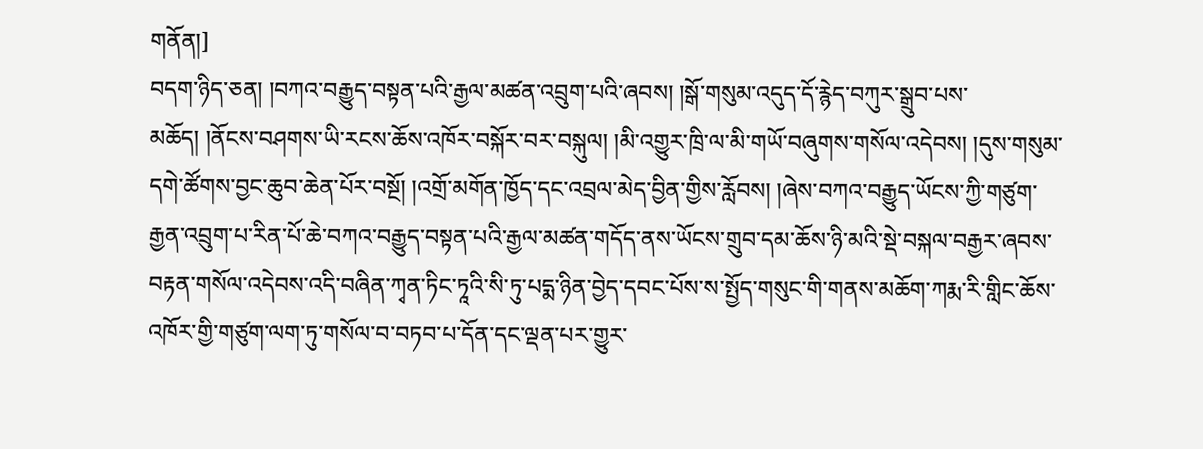གནོན།]
བདག་ཉིད་ཅན། །བཀའ་བརྒྱུད་བསྟན་པའི་རྒྱལ་མཚན་འབྲུག་པའི་ཞབས། །སྒོ་གསུམ་འདུད་དོ་རྙེད་བཀུར་སྒྲུབ་པས་མཆོད། །ནོངས་བཤགས་ཡི་རངས་ཆོས་འཁོར་བསྐོར་བར་བསྐུལ། །མི་འགྱུར་ཁྲི་ལ་མི་གཡོ་བཞུགས་གསོལ་འདེབས། །དུས་གསུམ་དགེ་ཚོགས་བྱང་ཆུབ་ཆེན་པོར་བསྔོ། །འགྲོ་མགོན་ཁྱོད་དང་འབྲལ་མེད་བྱིན་གྱིས་རློབས། །ཞེས་བཀའ་བརྒྱུད་ཡོངས་ཀྱི་གཙུག་རྒྱན་འབྲུག་པ་རིན་པོ་ཆེ་བཀའ་བརྒྱུད་བསྟན་པའི་རྒྱལ་མཚན་གདོད་ནས་ཡོངས་གྲུབ་དམ་ཆོས་ཉི་མའི་སྡེ་བསྐལ་བརྒྱར་ཞབས་བརྟན་གསོལ་འདེབས་འདི་བཞིན་ཀྭན་ཏིང་ཏཱའི་སི་ཏུ་པདྨ་ཉིན་བྱེད་དབང་པོས་ས་སྤྱོད་གསུང་གི་གནས་མཆོག་ཀརྨ་རི་གླིང་ཆོས་འཁོར་གྱི་གཙུག་ལག་ཏུ་གསོལ་བ་བཏབ་པ་དོན་དང་ལྡན་པར་གྱུར་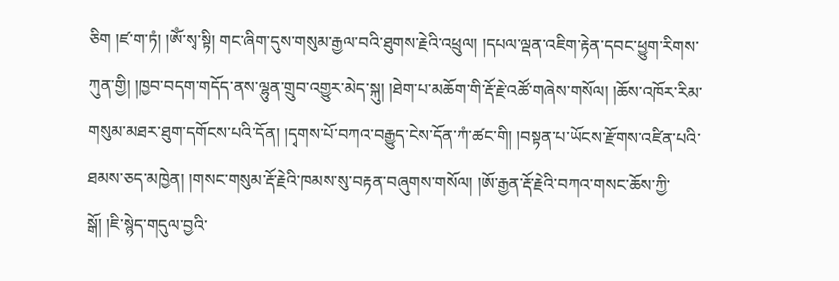ཅིག །ཛ་ག་ཏཾ། །ༀ་སྭ་སྟི། གང་ཞིག་དུས་གསུམ་རྒྱལ་བའི་ཐུགས་རྗེའི་འཕྲུལ། །དཔལ་ལྡན་འཇིག་རྟེན་དབང་ཕྱུག་རིགས་ཀུན་གྱི། །ཁྱབ་བདག་གདོད་ནས་ལྷུན་གྲུབ་འགྱུར་མེད་སྐུ། །ཐེག་པ་མཆོག་གི་རྡོ་རྗེ་འཚོ་གཞེས་གསོལ། །ཆོས་འཁོར་རིམ་གསུམ་མཐར་ཐུག་དགོངས་པའི་དོན། །དྭགས་པོ་བཀའ་བརྒྱུད་ངེས་དོན་ཀཾ་ཚང་གི། །བསྟན་པ་ཡོངས་རྫོགས་འཛིན་པའི་ཐམས་ཅད་མཁྱེན། །གསང་གསུམ་རྡོ་རྗེའི་ཁམས་སུ་བརྟན་བཞུགས་གསོལ། །ཨོ་རྒྱན་རྡོ་རྗེའི་བཀའ་གསང་ཆོས་ཀྱི་སྒོ། །ཇི་སྙེད་གདུལ་བྱའི་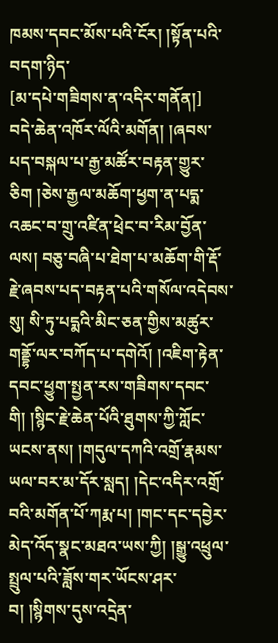ཁམས་དབང་མོས་པའི་ངོར། །སྟོན་པའི་བདག་ཉིད་
[མ་དཔེ་གཟིགས་ན་འདིར་གནོན།]
བདེ་ཆེན་འཁོར་ལོའི་མགོན། །ཞབས་པད་བསྐལ་པ་རྒྱ་མཚོར་བརྟན་གྱུར་ཅིག །ཅེས་རྒྱལ་མཆོག་ཕྱག་ན་པདྨ་འཆང་བ་གྲུ་འཛིན་ཕྲེང་བ་རིམ་བྱོན་ལས། བཅུ་བཞི་པ་ཐེག་པ་མཆོག་གི་རྡོ་རྗེ་ཞབས་པད་བརྟན་པའི་གསོལ་འདེབས་སུ། སི་ཏུ་པདྨའི་མིང་ཅན་གྱིས་མཚུར་གནྡྷོ་ལར་བཀོད་པ་དགེའོ། །འཇིག་རྟེན་དབང་ཕྱུག་སྤྱན་རས་གཟིགས་དབང་གི། །སྙིང་རྗེ་ཆེན་པོའི་ཐུགས་ཀྱི་ཀློང་ཡངས་ནས། །གདུལ་དཀའི་འགྲོ་རྣམས་ཡལ་བར་མ་དོར་སླད། །དེང་འདིར་འགྲོ་བའི་མགོན་པོ་ཀརྨ་པ། །གང་དང་དབྱེར་མེད་འོད་སྣང་མཐའ་ཡས་ཀྱི། །སྒྱུ་འཕྲུལ་སྤྲུལ་པའི་ཟློས་གར་ཡོངས་ཤར་བ། །སྙིགས་དུས་འདྲེན་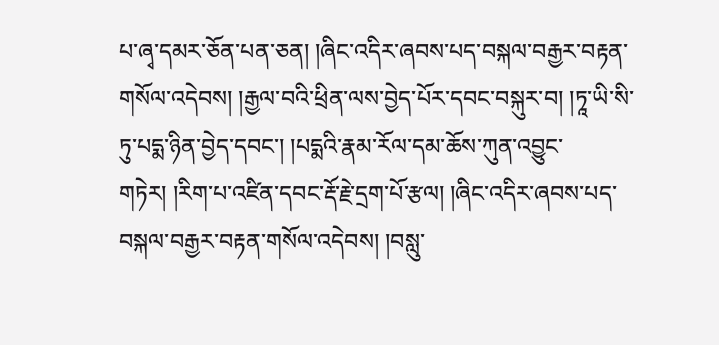པ་ཞྭ་དམར་ཅོན་པན་ཅན། །ཞིང་འདིར་ཞབས་པད་བསྐལ་བརྒྱར་བརྟན་གསོལ་འདེབས། །རྒྱལ་བའི་ཕྲིན་ལས་བྱེད་པོར་དབང་བསྐུར་བ། །ཏཱ་ཡི་སི་ཏུ་པདྨ་ཉིན་བྱེད་དབང་། །པདྨའི་རྣམ་རོལ་དམ་ཆོས་ཀུན་འབྱུང་གཏེར། །རིག་པ་འཛིན་དབང་རྡོ་རྗེ་དྲག་པོ་རྩལ། །ཞིང་འདིར་ཞབས་པད་བསྐལ་བརྒྱར་བརྟན་གསོལ་འདེབས། །བསླུ་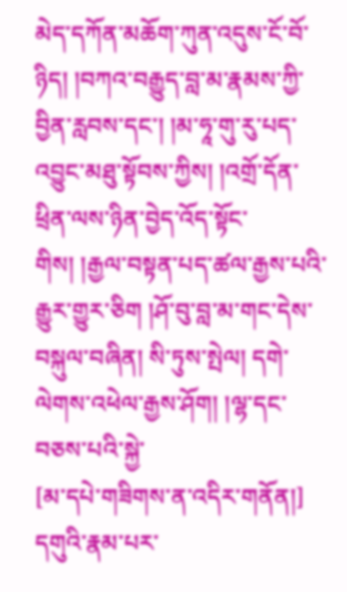མེད་དཀོན་མཆོག་ཀུན་འདུས་ངོ་བོ་ཉིད། །བཀའ་བརྒྱུད་བླ་མ་རྣམས་ཀྱི་བྱིན་རླབས་དང་། །མ་ཧཱ་གུ་རུ་པད་འབྱུང་མཐུ་སྟོབས་ཀྱིས། །འགྲོ་དོན་ཕྲིན་ལས་ཉིན་བྱེད་འོད་སྟོང་གིས། །རྒྱལ་བསྟན་པད་ཚལ་རྒྱས་པའི་རྒྱུར་གྱུར་ཅིག །ཤོ་བུ་བླ་མ་གང་དེས་བསྐུལ་བཞིན། སི་ཏུས་སྤེལ། དགེ་ལེགས་འཕེལ་རྒྱས་ཤོག། །ལྷ་དང་བཅས་པའི་སྐྱེ་
[མ་དཔེ་གཟིགས་ན་འདིར་གནོན།]
དགུའི་རྣམ་པར་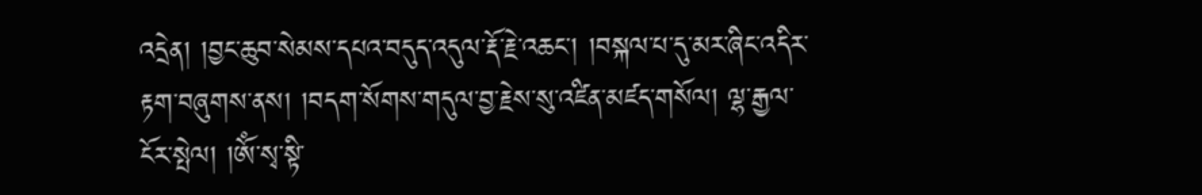འདྲེན། །བྱང་ཆུབ་སེམས་དཔའ་བདུད་འདུལ་རྡོ་རྗེ་འཆང་། །བསྐལ་པ་དུ་མར་ཞིང་འདིར་རྟག་བཞུགས་ནས། །བདག་སོགས་གདུལ་བྱ་རྗེས་སུ་འཛིན་མཛད་གསོལ། ལྷ་རྒྱལ་ངོར་སྤེལ། །ༀ་སྭ་སྟི་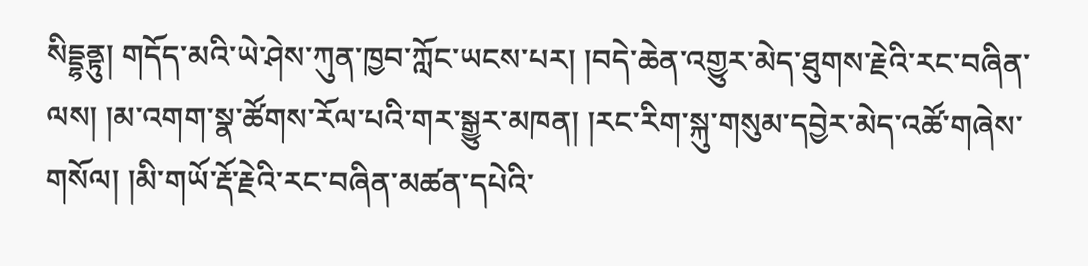སིདྡྷནྟུ། གདོད་མའི་ཡེ་ཤེས་ཀུན་ཁྱབ་ཀློང་ཡངས་པར། །བདེ་ཆེན་འགྱུར་མེད་ཐུགས་རྗེའི་རང་བཞིན་ལས། །མ་འགག་སྣ་ཚོགས་རོལ་པའི་གར་སྒྱུར་མཁན། །རང་རིག་སྐུ་གསུམ་དབྱེར་མེད་འཚོ་གཞེས་གསོལ། །མི་གཡོ་རྡོ་རྗེའི་རང་བཞིན་མཚན་དཔེའི་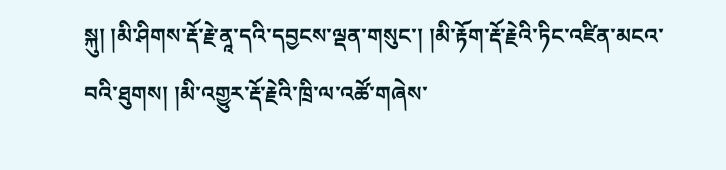སྐུ། །མི་ཤིགས་རྡོ་རྗེ་ནཱ་དའི་དབྱངས་ལྡན་གསུང་། །མི་རྟོག་རྡོ་རྗེའི་ཏིང་འཛིན་མངའ་བའི་ཐུགས། །མི་འགྱུར་རྡོ་རྗེའི་ཁྲི་ལ་འཚོ་གཞེས་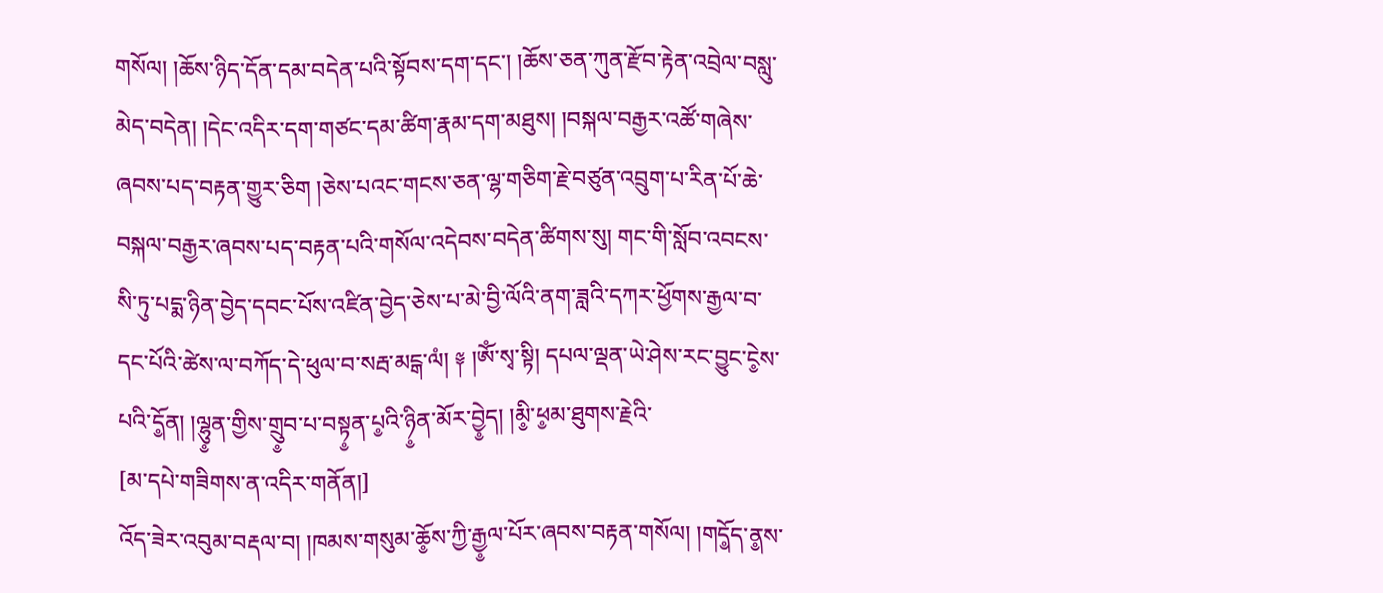གསོལ། །ཆོས་ཉིད་དོན་དམ་བདེན་པའི་སྟོབས་དག་དང་། །ཆོས་ཅན་ཀུན་རྫོབ་རྟེན་འབྲེལ་བསླུ་མེད་བདེན། །དེང་འདིར་དག་གཙང་དམ་ཚིག་རྣམ་དག་མཐུས། །བསྐལ་བརྒྱར་འཚོ་གཞེས་ཞབས་པད་བརྟན་གྱུར་ཅིག །ཅེས་པའང་གངས་ཅན་ལྷ་གཅིག་རྗེ་བཙུན་འབྲུག་པ་རིན་པོ་ཆེ་བསྐལ་བརྒྱར་ཞབས་པད་བརྟན་པའི་གསོལ་འདེབས་བདེན་ཚིགས་སུ། གང་གི་སློབ་འབངས་སི་ཏུ་པདྨ་ཉིན་བྱེད་དབང་པོས་འཛིན་བྱེད་ཅེས་པ་མེ་བྱི་ལོའི་ནག་ཟླའི་དཀར་ཕྱོགས་རྒྱལ་བ་དང་པོའི་ཚེས་ལ་བཀོད་དེ་ཕུལ་བ་སརྦ་མངྒ་ལཾ། ༈ །ༀ་སྭ་སྟི། དཔལ་ལྡན་ཡེ་ཤེས་རང་བྱུང་ངེ༵ས་པའི་དོ༵ན། །ལྷུ༵ན་གྱིས་གྲུ༵བ་པ་བསྟ༵ན་པ༵འི་ཉི༵ན་མོར་བྱེ༵ད། །མི༵་ཕ༵མ་ཐུགས་རྗེའི་
[མ་དཔེ་གཟིགས་ན་འདིར་གནོན།]
འོད་ཟེར་འབུམ་བརྡལ་བ། །ཁམས་གསུམ་ཆོ༵ས་ཀྱི་རྒྱ༵ལ་པོར་ཞབས་བརྟན་གསོལ། །གདོ༵ད་ན༵ས་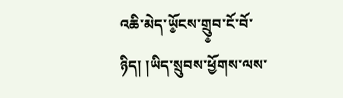འཆི་མེད་ཡོ༵ངས་གྲུ༵བ་ངོ་བོ་ཉིད། །ཡིད་སྲུབས་ཕྱོགས་ལས་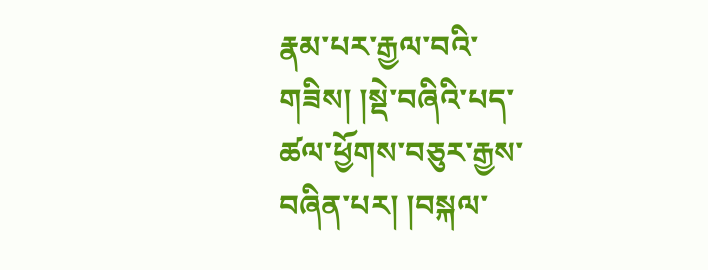རྣམ་པར་རྒྱལ་བའི་གཟིས། །སྡེ་བཞིའི་པད་ཚལ་ཕྱོགས་བཅུར་རྒྱས་བཞིན་པར། །བསྐལ་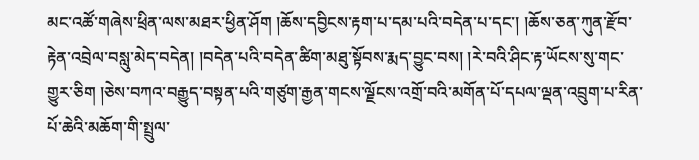མང་འཚོ་གཞེས་ཕྲིན་ལས་མཐར་ཕྱིན་ཤོག །ཆོས་དབྱིངས་རྟག་པ་དམ་པའི་བདེན་པ་དང་། །ཆོས་ཅན་ཀུན་རྫོབ་རྟེན་འབྲེལ་བསླུ་མེད་བདེན། །བདེན་པའི་བདེན་ཚིག་མཐུ་སྟོབས་རྨད་བྱུང་བས། །རེ་བའི་ཤིང་རྟ་ཡོངས་སུ་གང་གྱུར་ཅིག །ཅེས་བཀའ་བརྒྱུད་བསྟན་པའི་གཙུག་རྒྱན་གངས་ལྗོངས་འགྲོ་བའི་མགོན་པོ་དཔལ་ལྡན་འབྲུག་པ་རིན་པོ་ཆེའི་མཆོག་གི་སྤྲུལ་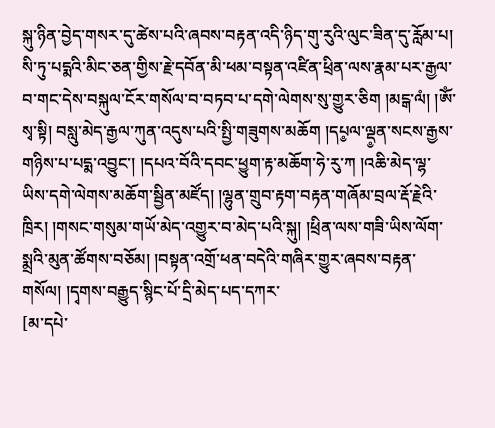སྐུ་ཉིན་བྱེད་གསར་དུ་ཚེས་པའི་ཞབས་བརྟན་འདི་ཉིད་གུ་རུའི་ལུང་ཟིན་དུ་རློམ་པ། སི་ཏུ་པདྨའི་མིང་ཅན་གྱིས་རྗེ་དབོན་མི་ཕམ་བསྟན་འཛིན་ཕྲིན་ལས་རྣམ་པར་རྒྱལ་བ་གང་དེས་བསྐུལ་ངོར་གསོལ་བ་བཏབ་པ་དགེ་ལེགས་སུ་གྱུར་ཅིག །མངྒ་ལཾ། །ༀ་སྭ་སྟི། བསླུ་མེད་རྒྱལ་ཀུན་འདུས་པའི་སྤྱི་གཟུགས་མཆོག །དཔ༵ལ་ལྡ༵ན་སངས་རྒྱས་གཉིས་པ་པདྨ་འབྱུང་། །དཔའ་བོའི་དབང་ཕྱུག་རྟ་མཆོག་ཧེ་རུ་ཀ །འཆི་མེད་ལྷ་ཡིས་དགེ་ལེགས་མཆོག་སྦྱིན་མཛོད། །ལྷུན་གྲུབ་རྟག་བརྟན་གཞོམ་བྲལ་རྡོ་རྗེའི་ཁྲིར། །གསང་གསུམ་གཡོ་མེད་འགྱུར་བ་མེད་པའི་སྐུ། །ཕྲིན་ལས་གཟི་ཡིས་ལོག་སྨྲའི་མུན་ཚོགས་བཅོམ། །བསྟན་འགྲོ་ཕན་བདེའི་གཞིར་གྱུར་ཞབས་བརྟན་གསོལ། །དྭགས་བརྒྱུད་སྙིང་པོ་དྲི་མེད་པད་དཀར་
[མ་དཔེ་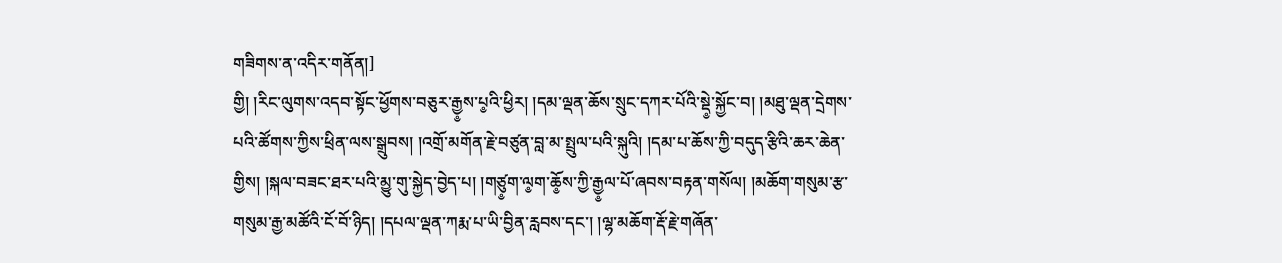གཟིགས་ན་འདིར་གནོན།]
གྱི། །རིང་ལུགས་འདབ་སྟོང་ཕྱོགས་བཅུར་རྒྱ༵ས་པ༵འི་ཕྱིར། །དམ་ལྡན་ཆོས་སྲུང་དཀར་པོའི་སྡེ༵་སྐྱོང་བ། །མཐུ་ལྡན་དྲེགས་པའི་ཚོགས་ཀྱིས་ཕྲིན་ལས་སྒྲུབས། །འགྲོ་མགོན་རྗེ་བཙུན་བླ་མ་སྤྲུལ་པའི་སྐུའི། །དམ་པ་ཆོས་ཀྱི་བདུད་རྩིའི་ཆར་ཆེན་གྱིས། །སྐལ་བཟང་ཐར་པའི་མྱུ་གུ་སྐྱེད་བྱེད་པ། །གཙུ༵ག་ལ༵ག་ཆོ༵ས་ཀྱི་རྒྱ༵ལ་པོ་ཞབས་བརྟན་གསོལ། །མཆོག་གསུམ་རྩ་གསུམ་རྒྱ་མཚོའི་ངོ་བོ་ཉིད། །དཔལ་ལྡན་ཀརྨ་པ་ཡི་བྱིན་རླབས་དང་། །ལྷ་མཆོག་རྡོ་རྗེ་གཞོན་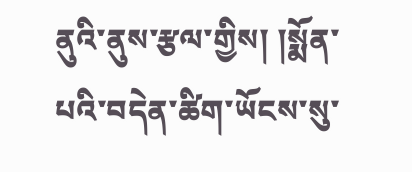ནུའི་ནུས་རྩལ་གྱིས། །སྨོན་པའི་བདེན་ཚིག་ཡོངས་སུ་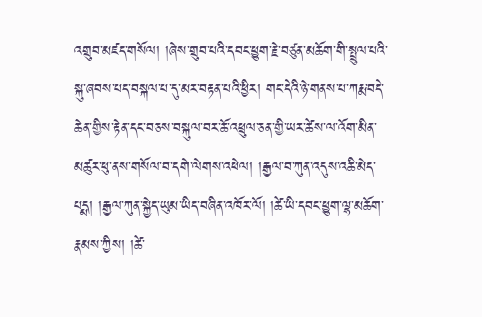འགྲུབ་མཛད་གསོལ། །ཞེས་གྲུབ་པའི་དབང་ཕྱུག་རྗེ་བཙུན་མཆོག་གི་སྤྲུལ་པའི་སྐུ་ཞབས་པད་བསྐལ་པ་དུ་མར་བརྟན་པའི་ཕྱིར། གང་དེའི་ཉེ་གནས་པ་ཀརྨ་བདེ་ཆེན་གྱིས་རྟེན་དང་བཅས་བསྐུལ་བར་ཆོ་འཕྲུལ་ཅན་གྱི་ཡར་ཚེས་ལ་འོག་མིན་མཚུར་ཕུ་ནས་གསོལ་བ་དགེ་ལེགས་འཕེལ། །རྒྱལ་བ་ཀུན་འདུས་འཆི་མེད་པདྨ། །རྒྱལ་ཀུན་སྐྱེད་ཡུམ་ཡིད་བཞིན་འཁོར་ལོ། །ཚེ་ཡི་དབང་ཕྱུག་ལྷ་མཆོག་རྣམས་ཀྱིས། །ཚེ་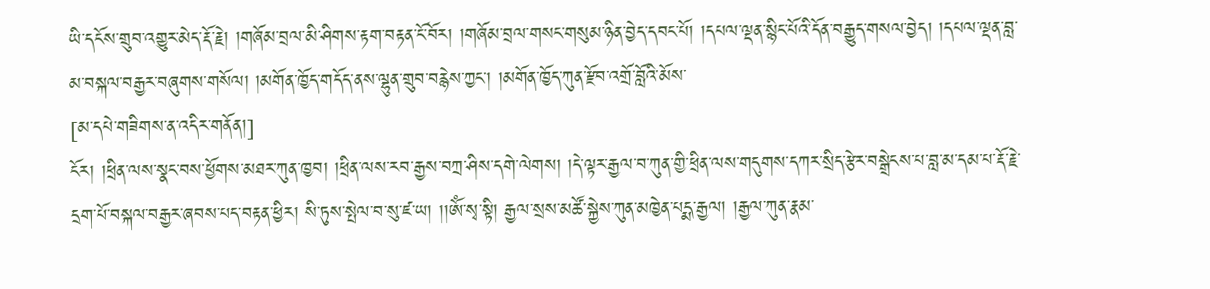ཡི་དངོས་གྲུབ་འགྱུར་མེད་རྡོ་རྗེ། །གཞོམ་བྲལ་མི་ཤིགས་རྟག་བརྟན་ངོ་བོར། །གཞོམ་བྲལ་གསང་གསུམ་ཉིན་བྱེད་དབང་པོ། །དཔལ་ལྡན་སྙིང་པོའི་དོན་བརྒྱུད་གསལ་བྱེད། །དཔལ་ལྡན་བླ་མ་བསྐལ་བརྒྱར་བཞུགས་གསོལ། །མགོན་ཁྱོད་གདོད་ནས་ལྷུན་གྲུབ་བརྙེས་ཀྱང་། །མགོན་ཁྱོད་ཀུན་རྫོབ་འགྲོ་བློའི་མོས་
[མ་དཔེ་གཟིགས་ན་འདིར་གནོན།]
ངོར། །ཕྲིན་ལས་སྣང་བས་ཕྱོགས་མཐར་ཀུན་ཁྱབ། །ཕྲིན་ལས་རབ་རྒྱས་བཀྲ་ཤིས་དགེ་ལེགས། །དེ་ལྟར་རྒྱལ་བ་ཀུན་གྱི་ཕྲིན་ལས་གདུགས་དཀར་སྲིད་རྩེར་བསྒྲེངས་པ་བླ་མ་དམ་པ་རྡོ་རྗེ་དྲག་པོ་བསྐལ་བརྒྱར་ཞབས་པད་བརྟན་ཕྱིར། སི་ཏུས་སྤེལ་བ་སུ་ཛ་ཡ། །།ༀ་སྭ་སྟི། རྒྱལ་སྲས་མཚོ་སྐྱེས་ཀུན་མཁྱེན་པདྨ་རྒྱལ། །རྒྱལ་ཀུན་རྣམ་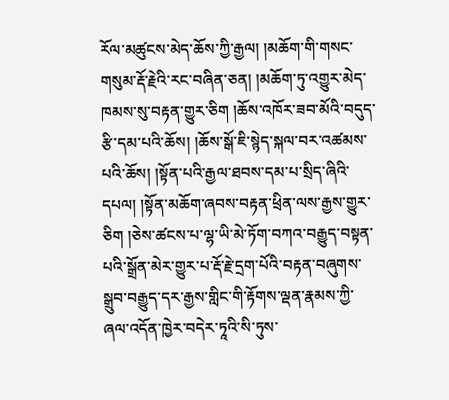རོལ་མཚུངས་མེད་ཆོས་ཀྱི་རྒྱལ། །མཆོག་གི་གསང་གསུམ་རྡོ་རྗེའི་རང་བཞིན་ཅན། །མཆོག་ཏུ་འགྱུར་མེད་ཁམས་སུ་བརྟན་གྱུར་ཅིག །ཆོས་འཁོར་ཟབ་མོའི་བདུད་རྩི་དམ་པའི་ཆོས། །ཆོས་སྒོ་ཇི་སྙེད་སྐལ་བར་འཚམས་པའི་ཆོས། །སྟོན་པའི་རྒྱལ་ཐབས་དམ་པ་སྲིད་ཞིའི་དཔལ། །སྟོན་མཆོག་ཞབས་བརྟན་ཕྲིན་ལས་རྒྱས་གྱུར་ཅིག །ཅེས་ཚངས་པ་ལྷ་ཡི་མེ་ཏོག་བཀའ་བརྒྱུད་བསྟན་པའི་སྒྲོན་མེར་གྱུར་པ་རྡོ་རྗེ་དྲག་པོའི་བརྟན་བཞུགས་སྒྲུབ་བརྒྱུད་དར་རྒྱས་གླིང་གི་རྟོགས་ལྡན་རྣམས་ཀྱི་ཞལ་འདོན་ཁྱེར་བདེར་ཏཱའི་སི་ཏུས་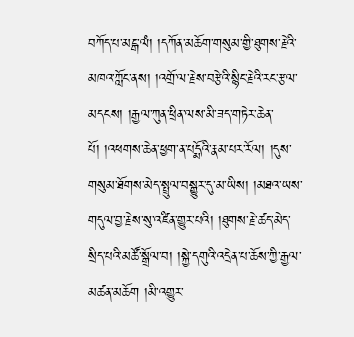བཀོད་པ་མངྒ་ལཾ། །དཀོན་མཆོག་གསུམ་གྱི་ཐུགས་རྗེའི་མཁའ་ཀློང་ནས། །འགྲོ་ལ་རྗེས་བརྩེའི་སྙིང་རྗེའི་རང་རྩལ་མདངས། །རྒྱལ་ཀུན་ཕྲིན་ལས་མི་ཟད་གཏེར་ཆེན་པོ། །འཕགས་ཆེན་ཕྱག་ན་པདྨོའི་རྣམ་པར་རོལ། །དུས་གསུམ་ཐོགས་མེད་སྤྲུལ་བསྒྱུར་དུ་མ་ཡིས། །མཐའ་ཡས་གདུལ་བྱ་རྗེས་སུ་འཛིན་གྱུར་པའི། །ཐུགས་རྗེ་ཚད་མེད་སྲིད་པའི་མཚོ་སྒྲོལ་བ། །སྐྱེ་དགུའི་འདྲེན་པ་ཆོས་ཀྱི་རྒྱལ་མཚན་མཆོག །མི་འགྱུར་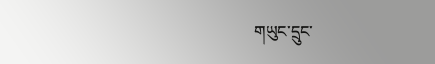གཡུང་དྲུང་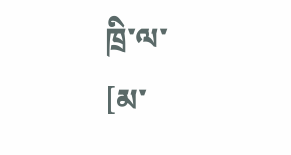ཁྲི་ལ་
[མ་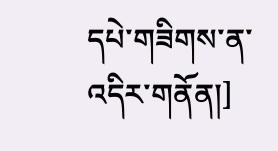དཔེ་གཟིགས་ན་འདིར་གནོན།]